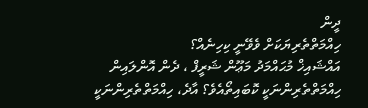ދީން
ހިއްމަތްތެރިޔަކަށް ވެވޭނީ ކިހިނެއް؟
އައްޝައިޚް މުޙައްމަދު މަޢޫން ޝަރީފް ، ދެން އޮންލައިން
ހިއްމަތްތެރިންނަކީ ކޮބައިތޯއެވެ؟ އާދެ، ހިއްމަތްތެރިންނަކީ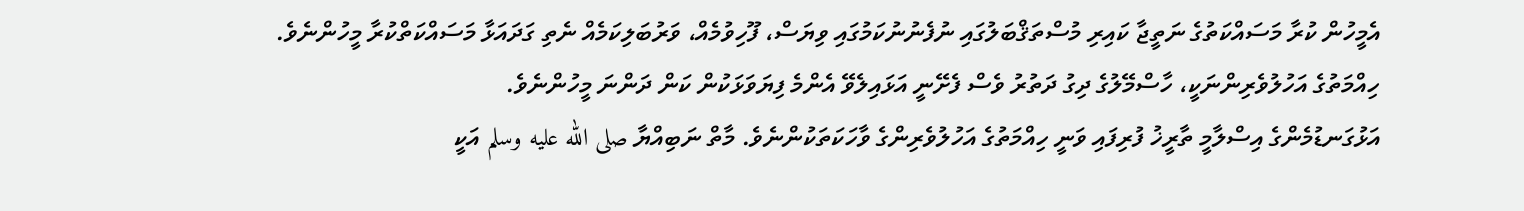އެމީހުން ކުރާ މަސައްކަތުގެ ނަތީޖާ ކައިރި މުސްތަޤްބަލުގައި ނުފެނުނުކަމުގައި ވިޔަސް، ފޫހިވުމެއް، ވަރުބަލިކަމެއް ނެތި ގަދައަޅާ މަސައްކަތްކުރާ މީހުންނެވެ. ހިއްމަތުގެ އަހުލުވެރިންނަކީ، ހާސްމޭލުގެ ދިގު ދަތުރު ވެސް ފެށޭނީ އަޅައިލެވޭ އެންމެ ފިޔަވަޅަކުން ކަން ދަންނަ މީހުންނެވެ.
އަޅުގަނޑުމެންގެ އިސްލާމީ ތާރީޚު ފުރިފައި ވަނީ ހިއްމަތުގެ އަހުލުވެރިންގެ ވާހަކަތަކުންނެވެ. މާތް ނަބިއްޔާ صلى الله عليه وسلم އަކީ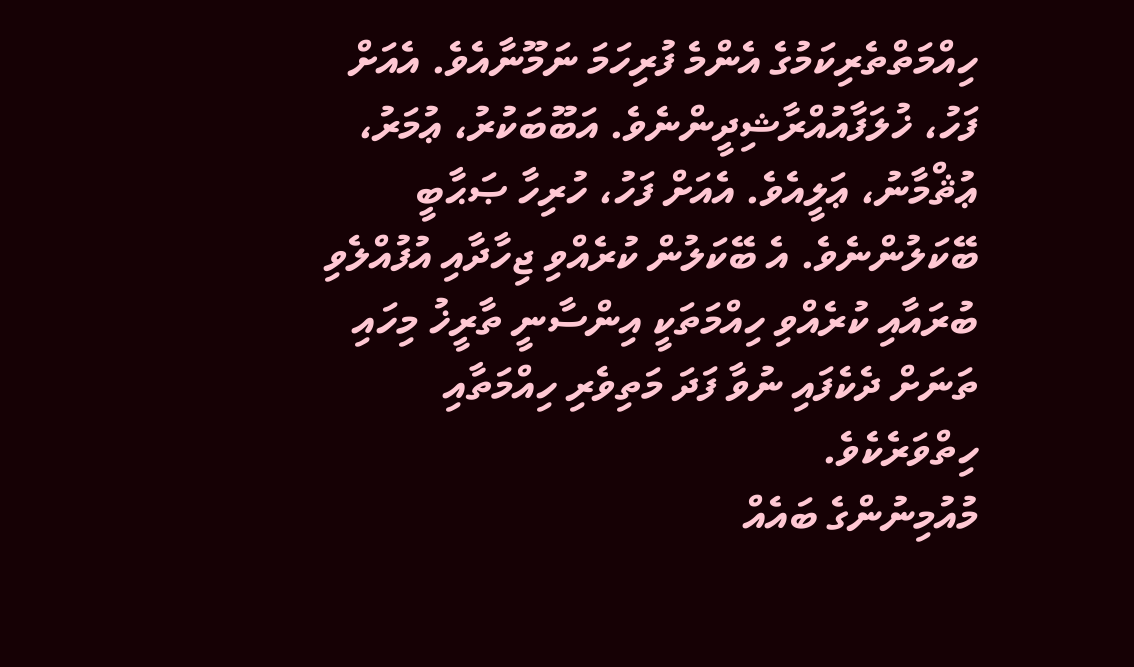ހިއްމަތްތެރިކަމުގެ އެންމެ ފުރިހަމަ ނަމޫނާއެވެ. އެއަށް ފަހު، ޚުލަފާއުއްރާޝިދީންނެވެ. އަބޫބަކުރު، ޢުމަރު، ޢުޘްމާނު، ޢަލީއެވެ. އެއަށް ފަހު، ހުރިހާ ޞަޙާބީ ބޭކަލުންނެވެ. އެ ބޭކަލުން ކުރެއްވި ޖިހާދާއި އުފުއްލެވި ބުރައާއި ކުރެއްވި ހިއްމަތަކީ އިންސާނީ ތާރީޚު މިހައި ތަނަށް ދެކެފައި ނުވާ ފަދަ މަތިވެރި ހިއްމަތާއި ހިތްވަރެކެވެ.
މުއުމިނުންގެ ބައެއް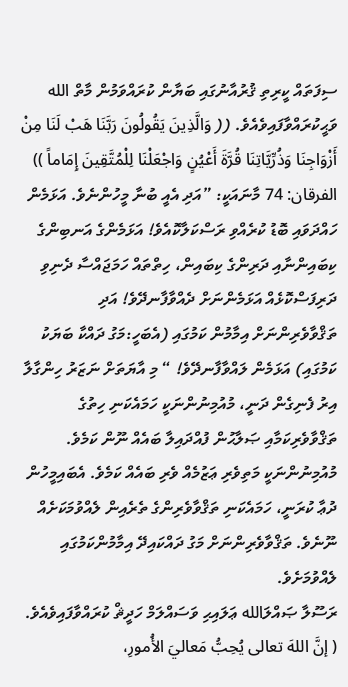ސިފަތައް ކީރިތި ޤުރުއާނުގައި ބަޔާން ކުރައްވަމުން މާތް الله ވަޙީކުރައްވާފައިވެއެވެ. (( وَالَّذِينَ يَقُولُونَ رَبَّنَا هَبْ لَنَا مِنْ أَزْوَاجِنَا وَذُرِّيَّاتِنَا قُرَّةَ أَعْيُنٍ وَاجْعَلْنَا لِلْمُتَّقِينَ إِمَاماً )) الفرقان: 74 މާނައަކީ: ”އަދި އެއީ ބުނާ މީހުންނެވެ. އަޅަމެން ހައްދަވައި ބޮޑު ކުރެއްވި ރަސްކަލާކޮއެވެ! އަޅަމެންގެ އަނބިންގެ ކިބައިންނާއި ދަރިންގެ ކިބައިން، ހިތްތައް ހަމަޖައްސާ ދެނިވި ދަރިފަސްކޮޅެއް އަޅަމެންނަށް ދެއްވާފާނދޭވެ! އަދި ތަޤްވާވެރިންނަށް އިމާމުން ކަމުގައި (އެބަހީ:މަގު ދައްކާ ބަޔަކު ކަމުގައި) އަޅަމެން ލައްވާފާނދޭވެ! “ މި އާޔަތަށް ނަޒަރު ހިންގާލާ އިރު ފެނިގެން ދަނީ، މުއުމިނުންނަކީ ހަމައެކަނި ހިތުގެ ތަޤްވާވެރިކަމާއި ޞަލާޙުން ފުއްދައިލާ ބައެއް ނޫން ކަމެވެ. މުއުމިނުންނަކީ މަތިވެރި ޢަޒުމެއް ވެރި ބައެއް ކަމެވެ. އެބައިމީހުން ދުޢާ ކުރަނީ، ހަމައެކަނި ތަޤްވާވެރިންގެ ތެރެއިން ލެއްވުމަކަށެއް ނޫނެވެ. ތަޤްވާވެރިންނަށް މަގު ދައްކައިދޭ އިމާމުންކަމުގައި ލެއްވުމަށެވެ.
ރަސޫލާ ޞައްލަالله ޢަލައިޙި ވަސައްލަމް ހަދީޘް ކުރައްވާފައިވެއެވެ. ( إنَّ اللهَ تعالى يُحِبُّ مَعاليَ الأُمورِ،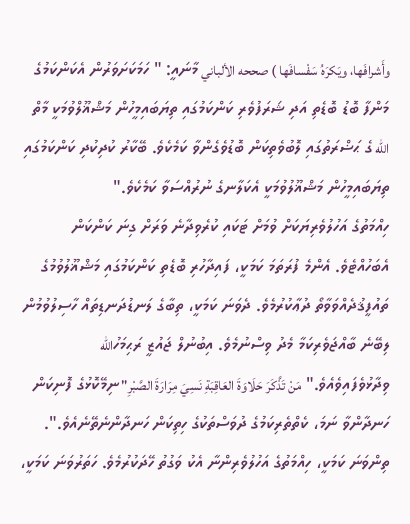وأَشرافَها، ويَكرَهُ سَفْسافَها ) صححه الألباني މާނައީ: " ހަމަކަށަވަރުން އެކަންކަމުގެ މަންފާ ބޮޑު ބޮޑެތި އަދި ޝަރަފުވެރި ކަންކަމުގައި ތިޔަބައިމީހުން މަޝްޣޫލްވުމަކީ މާތް الله ގެ ޙަޟްރަތުގައި ލޮބުވެތިކަން ބޮޑުވެގެންވާ ކަމެކެވެ. ބޭކާރު ކުދިކުދި ކަންކަމުގައި ތިޔަބައިމީހުން މަޝްޣޫލުވުމަކީ އެކަލާނގެ ނުރުއްސަވާ ކަމެކެވެ."
ހިއްމަތުގެ އަހުލުވެރިޔަކަށް ވުމަށް ޓަކައި ކުރެވިދާނެ ވަރަށް ގިނަ ކަންކަން އެބަހުއްޓެވެ. އެންމެ ފުރަތަމަ ކަމަކީ، ފައިދާހުރި ބޮޑެތި ކަންކަމުގައި މަޝްޣޫލުވުމުގެ ތައުފީޤުދެއްވަވާތޯ ދުޢާކުރުމެވެ. ދެވަނަ ކަމަކީ، ތިބާގެ ލަނޑުދަނޑިތައް ހާސިލުވުމުން ލިބޭނެ ބާއްޖަވެރިކަމާ މެދު ވިސްނުމެވެ. އިބުނުލް ޖައުޒީ ރަޙިމަހުالله ވިދާޅުވެފައިވެއެވެ." مَنْ تَذَّكَرَ حَلَاوَةَ العَاقِبَةِ نَسِيَ مِرَارَةَ الصَّبْرِ" ނިމޭކޮޅުގެ ފޮނިކަން ހަނދާންވާ ނަމަ، ކެތްތެރިކަމުގެ ދުވަސްތަކުގެ ހިތިކަން ހަނދާންނެތޭނެއެވެ.". ތިންވަނަ ކަމަކީ، ހިއްމަތުގެ އަހުލުވެރިންނާ އެކު ވަގުތު ހޭދަކުރުމެވެ. ހަތަރުވަނަ ކަމަކީ،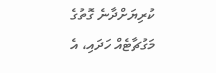ކުރިޔަށްދާނެ ގޮތުގެ މަގުޗާޓެއް ހަދައި، އެ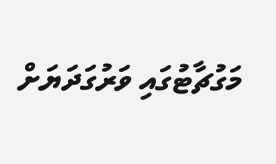މަގުޗާޓުގައި ވަރުގަދަޔަށް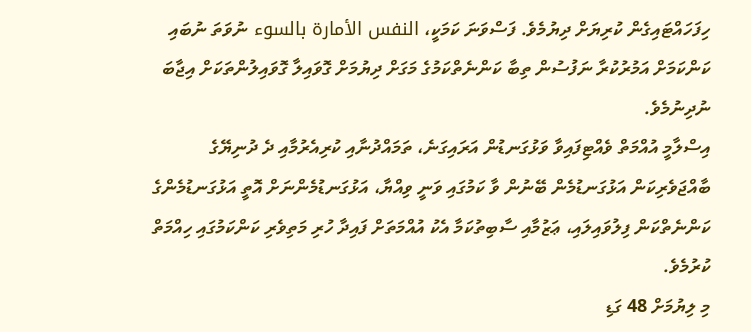ހިފަހައްޓައިގެން ކުރިޔަށް ދިޔުމެވެ. ފަސްވަނަ ކަމަކީ، النفس الأمارة بالسوء ނުވަތަ ނުބައި ކަންކަމަށް އަމުރުކުރާ ނަފުސުން ތިބާ ކަންނެތްކަމުގެ މަގަށް ދިޔުމަށް ގޮވައިލާ ގޮވައިލުންތަކަށް އިޖާބަ ނުދިނުމެވެ.
އިސްލާމީ އުއްމަތް ވެއްޓިފައިވާ ވަޅުގަނޑުން އަރައިގަނެ، ތަމައްދުނާއި ކުރިއެރުމާއި ދެ ދުނިޔޭގެ ބާއްޖަވެރިކަން އަޅުގަނޑުމެން ބޭނުން ވާ ކަމުގައި ވަނީ ވިއްޔާ، އަޅުގަނޑުމެންނަށް އޮތީ އަޅުގަނޑުމެންގެ ކަންނެތްކަން ފިލުވައިލައި، ޢަޒުމާއި ސާބިތުކަމާ އެކު އުއްމަތަށް ފައިދާ ހުރި މަތިވެރި ކަންކަމުގައި ހިއްމަތް ކުރުމެވެ.
މި ލިޔުމަށް 48 ގަޑި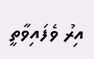އިރު ވެފައިވާތީ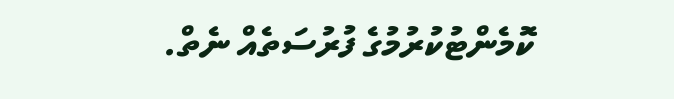ކޮމެންޓުކުރުމުގެ ފުރުސަތެއް ނެތް.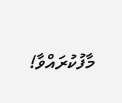މާފުކުރައްވާ!